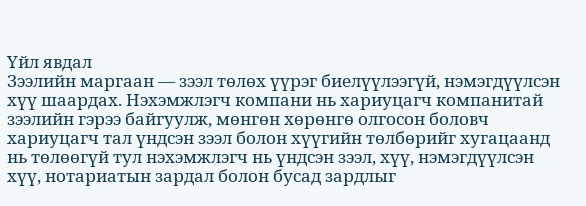Үйл явдал
Зээлийн маргаан — зээл төлөх үүрэг биелүүлээгүй, нэмэгдүүлсэн хүү шаардах. Нэхэмжлэгч компани нь хариуцагч компанитай зээлийн гэрээ байгуулж, мөнгөн хөрөнгө олгосон боловч хариуцагч тал үндсэн зээл болон хүүгийн төлбөрийг хугацаанд нь төлөөгүй тул нэхэмжлэгч нь үндсэн зээл, хүү, нэмэгдүүлсэн хүү, нотариатын зардал болон бусад зардлыг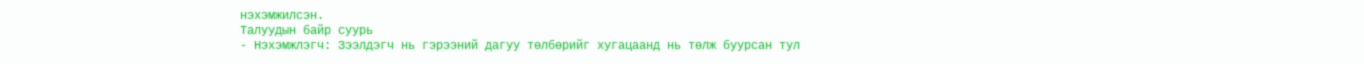нэхэмжилсэн.
Талуудын байр суурь
- Нэхэмжлэгч: Зээлдэгч нь гэрээний дагуу төлбөрийг хугацаанд нь төлж буурсан тул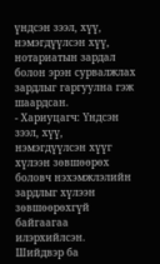үндсэн зээл, хүү, нэмэгдүүлсэн хүү, нотариатын зардал болон эрэн сурвалжлах зардлыг гаргуулна гэж шаардсан.
- Хариуцагч: Үндсэн зээл, хүү, нэмэгдүүлсэн хүүг хүлээн зөвшөөрөх боловч нэхэмжлэлийн зардлыг хүлээн зөвшөөрөхгүй байгаагаа илэрхийлсэн.
Шийдвэр ба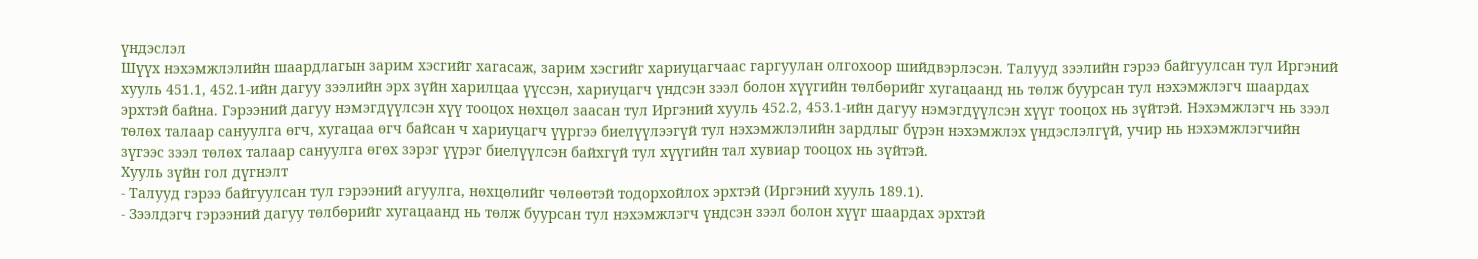үндэслэл
Шүүх нэхэмжлэлийн шаардлагын зарим хэсгийг хагасаж, зарим хэсгийг хариуцагчаас гаргуулан олгохоор шийдвэрлэсэн. Талууд зээлийн гэрээ байгуулсан тул Иргэний хууль 451.1, 452.1-ийн дагуу зээлийн эрх зүйн харилцаа үүссэн, хариуцагч үндсэн зээл болон хүүгийн төлбөрийг хугацаанд нь төлж буурсан тул нэхэмжлэгч шаардах эрхтэй байна. Гэрээний дагуу нэмэгдүүлсэн хүү тооцох нөхцөл заасан тул Иргэний хууль 452.2, 453.1-ийн дагуу нэмэгдүүлсэн хүүг тооцох нь зүйтэй. Нэхэмжлэгч нь зээл төлөх талаар сануулга өгч, хугацаа өгч байсан ч хариуцагч үүргээ биелүүлээгүй тул нэхэмжлэлийн зардлыг бүрэн нэхэмжлэх үндэслэлгүй, учир нь нэхэмжлэгчийн зүгээс зээл төлөх талаар сануулга өгөх зэрэг үүрэг биелүүлсэн байхгүй тул хүүгийн тал хувиар тооцох нь зүйтэй.
Хууль зүйн гол дүгнэлт
- Талууд гэрээ байгуулсан тул гэрээний агуулга, нөхцөлийг чөлөөтэй тодорхойлох эрхтэй (Иргэний хууль 189.1).
- Зээлдэгч гэрээний дагуу төлбөрийг хугацаанд нь төлж буурсан тул нэхэмжлэгч үндсэн зээл болон хүүг шаардах эрхтэй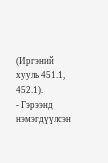(Иргэний хууль 451.1, 452.1).
- Гэрээнд нэмэгдүүлсэн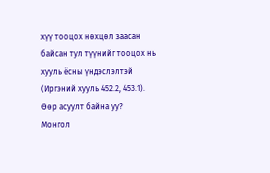хүү тооцох нөхцөл заасан байсан тул түүнийг тооцох нь хууль ёсны үндэслэлтэй (Иргэний хууль 452.2, 453.1).
Өөр асуулт байна уу?
Монгол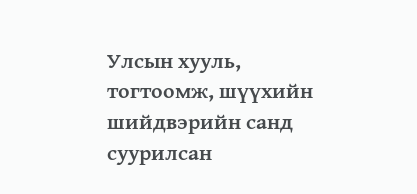Улсын хууль, тогтоомж, шүүхийн шийдвэрийн санд суурилсан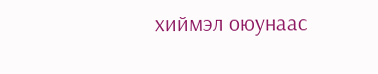хиймэл оюунаас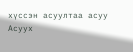хүссэн асуултаа асуу
Асуух